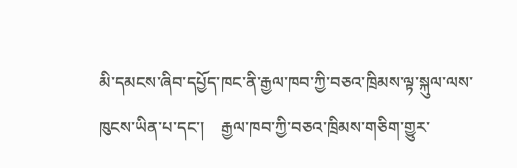མི་དམངས་ཞིབ་དཔྱོད་ཁང་ནི་རྒྱལ་ཁབ་ཀྱི་བཅའ་ཁྲིམས་ལྟ་སྐུལ་ལས་ཁུངས་ཡིན་པ་དང་།    རྒྱལ་ཁབ་ཀྱི་བཅའ་ཁྲིམས་གཅིག་གྱུར་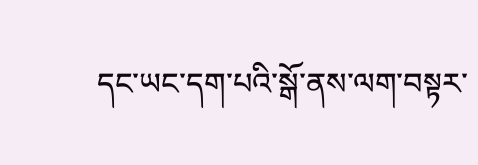དང་ཡང་དག་པའི་སྒོ་ནས་ལག་བསྟར་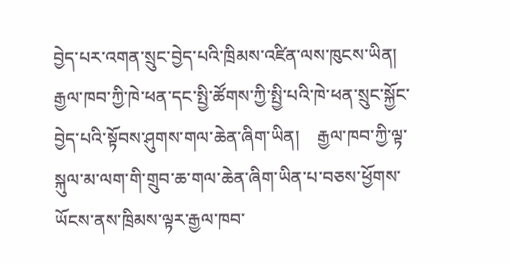བྱེད་པར་འགན་སྲུང་བྱེད་པའི་ཁྲིམས་འཛིན་ལས་ཁུངས་ཡིན།    རྒྱལ་ཁབ་ཀྱི་ཁེ་ཕན་དང་སྤྱི་ཚོགས་ཀྱི་སྤྱི་པའི་ཁེ་ཕན་སྲུང་སྐྱོང་བྱེད་པའི་སྟོབས་ཤུགས་གལ་ཆེན་ཞིག་ཡིན།    རྒྱལ་ཁབ་ཀྱི་ལྟ་སྐུལ་མ་ལག་གི་གྲུབ་ཆ་གལ་ཆེན་ཞིག་ཡིན་པ་བཅས་ཕྱོགས་ཡོངས་ནས་ཁྲིམས་ལྟར་རྒྱལ་ཁབ་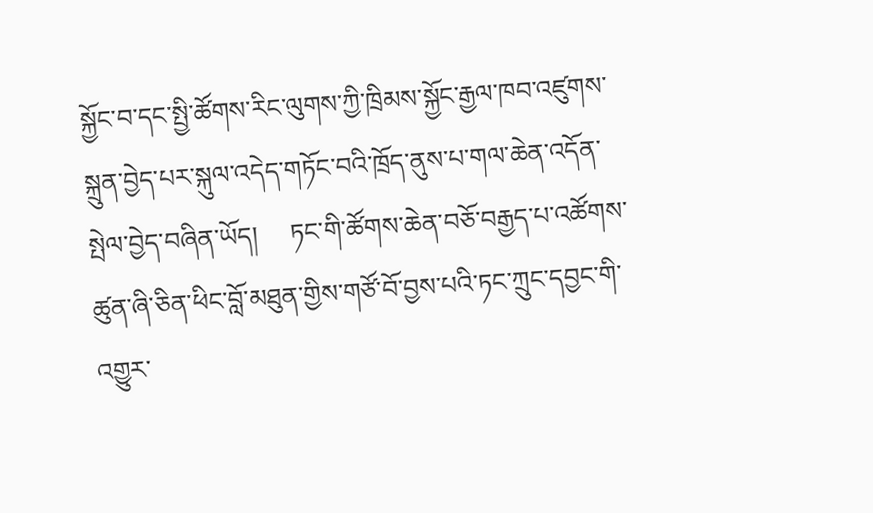སྐྱོང་བ་དང་སྤྱི་ཚོགས་རིང་ལུགས་ཀྱི་ཁྲིམས་སྐྱོང་རྒྱལ་ཁབ་འཛུགས་སྐྲུན་བྱེད་པར་སྐུལ་འདེད་གཏོང་བའི་ཁྲོད་ནུས་པ་གལ་ཆེན་འདོན་སྤེལ་བྱེད་བཞིན་ཡོད།     ཏང་གི་ཚོགས་ཆེན་བཅོ་བརྒྱད་པ་འཚོགས་ཚུན་ཞི་ཅིན་ཕིང་བློ་མཐུན་གྱིས་གཙོ་བོ་བྱས་པའི་ཏང་ཀྲུང་དབྱང་གི་འགྱུར་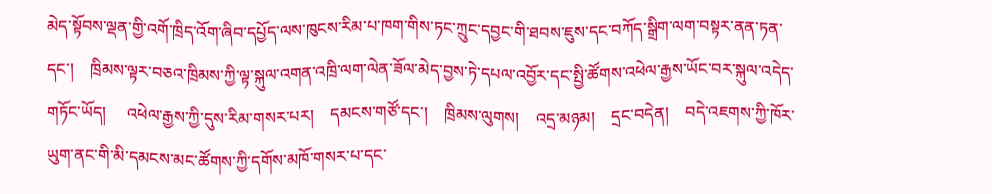མེད་སྟོབས་ལྡན་གྱི་འགོ་ཁྲིད་འོག་ཞིབ་དཔྱོད་ལས་ཁུངས་རིམ་པ་ཁག་གིས་ཏང་ཀྲུང་དབྱང་གི་ཐབས་ཇུས་དང་བཀོད་སྒྲིག་ལག་བསྟར་ནན་ཏན་དང་།    ཁྲིམས་ལྟར་བཅའ་ཁྲིམས་ཀྱི་ལྟ་སྐུལ་འགན་འཁྲི་ལག་ལེན་ཟོལ་མེད་བྱས་ཏེ་དཔལ་འབྱོར་དང་སྤྱི་ཚོགས་འཕེལ་རྒྱས་ཡོང་བར་སྐུལ་འདེད་གཏོང་ཡོད།     འཕེལ་རྒྱས་ཀྱི་དུས་རིམ་གསར་པར།    དམངས་གཙོ་དང་།    ཁྲིམས་ལུགས།    འདྲ་མཉམ།    དྲང་བདེན།    བདེ་འཇགས་ཀྱི་ཁོར་ཡུག་ནང་གི་མི་དམངས་མང་ཚོགས་ཀྱི་དགོས་མཁོ་གསར་པ་དང་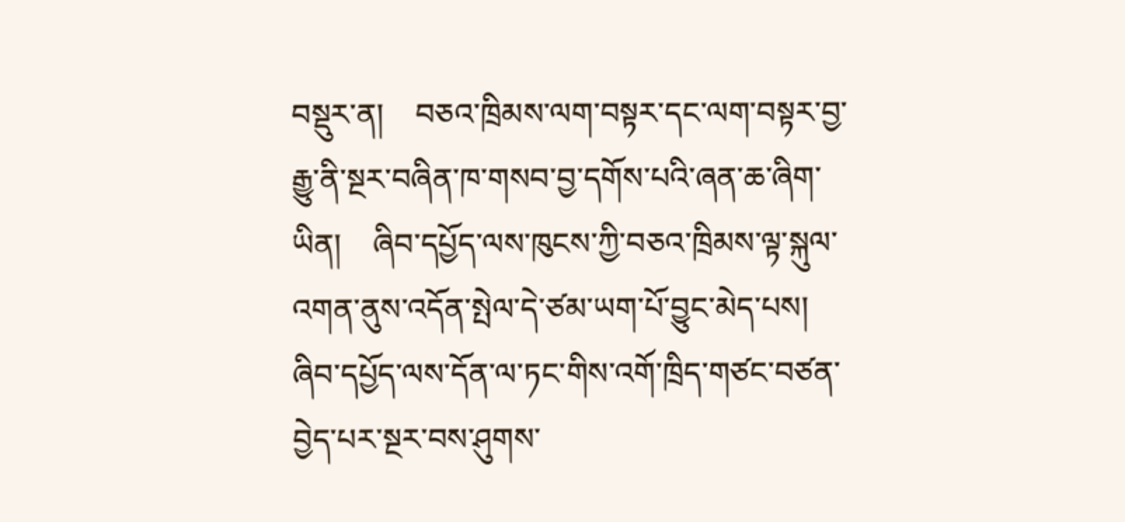བསྡུར་ན།    བཅའ་ཁྲིམས་ལག་བསྟར་དང་ལག་བསྟར་བྱ་རྒྱུ་ནི་སྔར་བཞིན་ཁ་གསབ་བྱ་དགོས་པའི་ཞན་ཆ་ཞིག་ཡིན།    ཞིབ་དཔྱོད་ལས་ཁུངས་ཀྱི་བཅའ་ཁྲིམས་ལྟ་སྐུལ་འགན་ནུས་འདོན་སྤེལ་དེ་ཙམ་ཡག་པོ་བྱུང་མེད་པས། ཞིབ་དཔྱོད་ལས་དོན་ལ་ཏང་གིས་འགོ་ཁྲིད་གཙང་བཙན་བྱེད་པར་སྔར་བས་ཤུགས་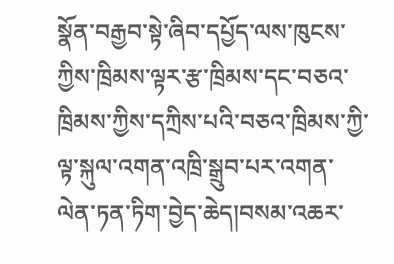སྣོན་བརྒྱབ་སྟེ་ཞིབ་དཔྱོད་ལས་ཁུངས་ཀྱིས་ཁྲིམས་ལྟར་རྩ་ཁྲིམས་དང་བཅའ་ཁྲིམས་ཀྱིས་དཀྲིས་པའི་བཅའ་ཁྲིམས་ཀྱི་ལྟ་སྐུལ་འགན་འཁྲི་སྒྲུབ་པར་འགན་ལེན་ཏན་ཏིག་བྱེད་ཆེད།བསམ་འཆར་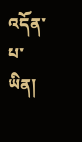འདོན་པ་ཡིན།